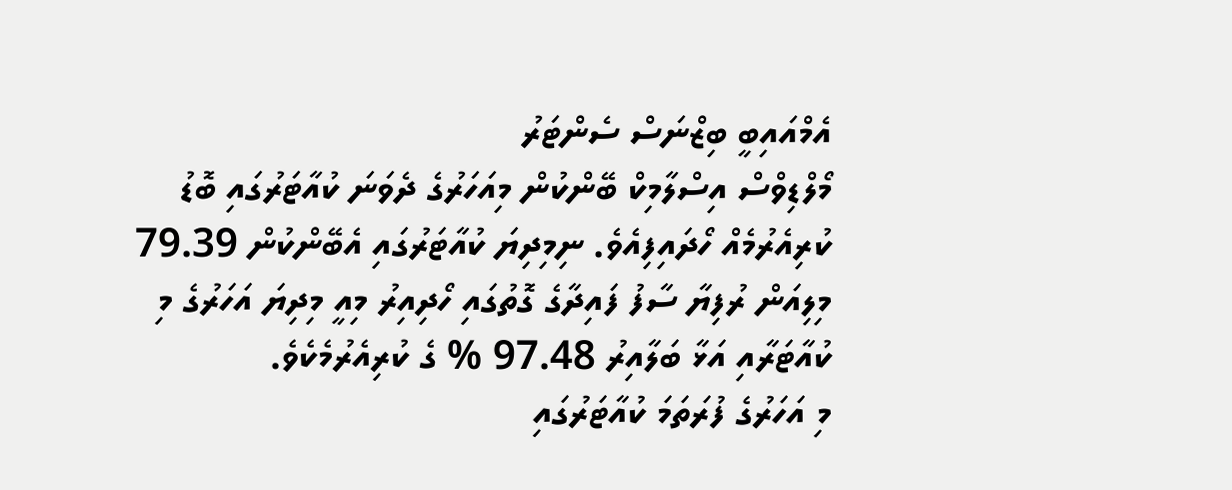އެމްއައިބީ ބިޒްނަސް ސެންޓަރު
މޯލްޑިވްސް އިސްލާމިކް ބޭންކުން މިއަހަރުގެ ދެވަނަ ކުއާޓަރުގައި ބޮޑު ކުރިއެރުމެއް ހޯދައިފިއެވެ. ނިމިދިޔަ ކުއާޓަރުގައި އެބޭންކުން 79.39 މިލިއަން ރުފިޔާ ސާފު ފައިދާގެ ގޮތުގައި ހޯދިއިރު މިއީ މިދިޔަ އަހަރުގެ މި ކުއާޓަރާއި އަޅާ ބަލާއިރު 97.48 % ގެ ކުރިއެރުމެކެވެ.
މި އަހަރުގެ ފުރަތަމަ ކުއާޓަރުގައި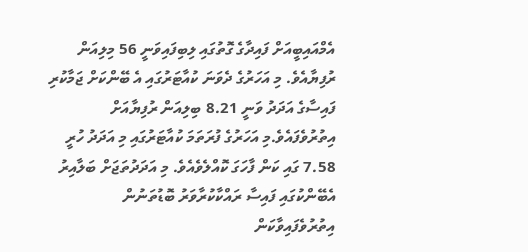އެމްއައިބީއަށް ފައިދާގެ ގޮތުގައި ލިބިފައިވަނީ 56 މިލިއަން ރުފިޔާއެވެ. މި އަހަރުގެ ދެވަނަ ކުއާޓަރުގައި އެ ބޭންކަށް ޖަމާކުރި ފައިސާގެ އަދަދު ވަނީ 8.21 ބިލިއަން ރުފިޔާއަށް އިތުރުވެފައެވެ.މި އަހަރުގެ ފުރަތަމަ ކުއާޓަރުގައި މި އަދަދު ހުރީ 7.58 ގައި ކަން ފާހަގަ ކޮއްލެވެއެވެ. މި އަދަދުތަޖަށް ބަލާއިރު އެބޭންކުގައި ފައިސާ ރައްކާކުރާވަރު ބޮޑުތަނުން އިތުރުވެފައިވާކަން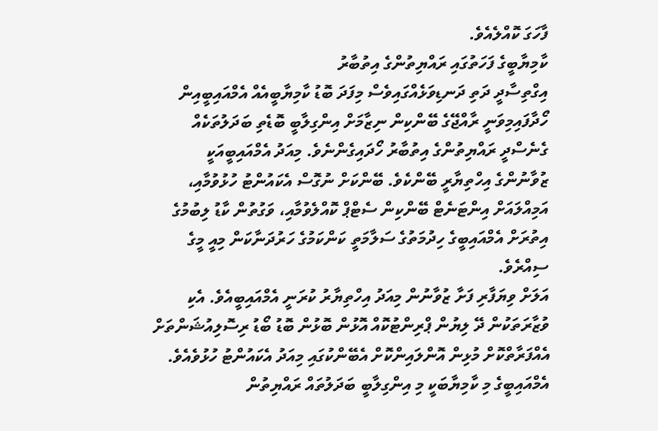ފާހަގަ ކޮއްލެއެވެ.
ކާމިޔާބީގެ ފަހަތުގައި ރައްޔިތުންގެ އިތުބާރު
އިގްތިސާދީ ދަތި ދަނޑިވަޅެއްގައިވެސް މިފަދަ ބޮޑު ކާމިޔާބީއެއް އެމްއައިބީއިން ހޯދާފައިމިވަނީ ރާއްޖޭގެ ބޭންކިން ނިޒާމަށް އިންގިލާބީ ބޮޑެތި ބަދަލުތަކެއް ގެނެސްދީ ރައްޔިތުންގެ އިތުބާރު ހޯދައިގެންނެވެ. މިއަދު އެމްއައިބީއަކީ ޒުވާނުންގެ އިހްތިޔާރީ ބޭންކެވެ. ބޭންކަށް ނުގޮސް އެކައުންޓު ހުޅުވުމާއި، އަމިއްލައަށް އިންޓަނެޓް ބޭންކިން ސެޓްޕް ކޮއްލެވުމާއި، ވަގުތުން ކާޑު ލިބުމުގެ އިތުރަށް އެމްއައިބީގެ ހިދުމަތުގެ ސަލާމަތީ ކަންކަމުގެ ހަރުދަނާކަން މިއީ މީގެ ސިއްރެވެ.
އަލަށް ވިޔަފާރި ފަށާ ޒުވާނުން މިއަދު އިހްތިޔާރު ކުރަނީ އެމްއައިބީއެވެ. އެކި ވުޒާރަތަކުން ދޭ ލިޔުން ޕްރިންޓުކޮއް އޮޅުން ބޮޅުން ބޮޑު ބޯޑު ރިސޮލިއުޝަންތަށް އެއްފަރާތްކޮށް މުޅިން އޮންލައިންކޮށް އެބޭންކުގައި މިއަދު އެކައުންޓު ހުޅުވެއެވެ.
އެމްއައިބީގެ މި ކާމިޔާބަކީ މި އިންގިލާބީ ބަދަލުތައް ރައްޔިތުން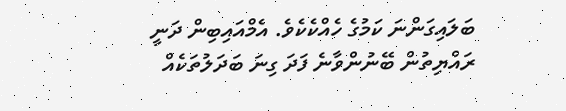ބަލައިގަންނަ ކަމުގެ ހެއްކެކެވެ. އެމްއައިބިން ދަނީ ރައްޔިތުން ބޭނުންވާނެ ފަދަ ގިނަ ބަދަލުތަކެއް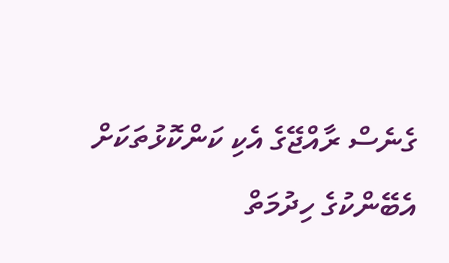ގެނެސް ރާއްޖޭގެ އެކި ކަންކޮޅުތަކަށް އެބޭންކުގެ ހިދުމަތް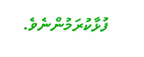ފުޅާކުރަމުންނެވެ.